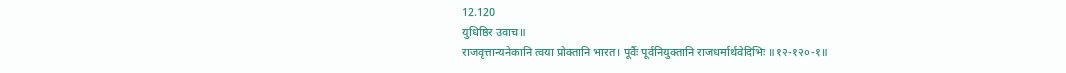12.120
युधिष्ठिर उवाच॥
राजवृत्तान्यनेकानि त्वया प्रोक्तानि भारत। पूर्वैः पूर्वनियुक्तानि राजधर्मार्थवेदिभिः ॥१२-१२०-१॥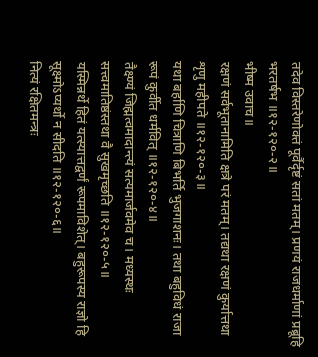तदेव विस्तरेणोक्तं पूर्वैर्दृष्टं सतां मतम्। प्रणयं राजधर्माणां प्रब्रूहि भरतर्षभ ॥१२-१२०-२॥
भीष्म उवाच॥
रक्षणं सर्वभूतानामिति क्षत्रे परं मतम्। तद्यथा रक्षणं कुर्यात्तथा शृणु महीपते ॥१२-१२०-३॥
यथा बर्हाणि चित्राणि बिभर्ति भुजगाशनः। तथा बहुविधं राजा रूपं कुर्वीत धर्मवित् ॥१२-१२०-४॥
तैक्ष्ण्यं जिह्मत्वमादान्त्यं सत्यमार्जवमेव च। मध्यस्थः सत्त्वमातिष्ठंस्तथा वै सुखमृच्छति ॥१२-१२०-५॥
यस्मिन्नर्थे हितं यत्स्यात्तद्वर्णं रूपमाविशेत्। बहुरूपस्य राज्ञो हि सूक्ष्मोऽप्यर्थो न सीदति ॥१२-१२०-६॥
नित्यं रक्षितमन्त्रः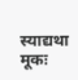स्याद्यथा मूकः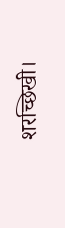शरच्छिखी।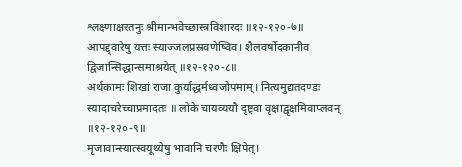श्लक्ष्णाक्षरतनुः श्रीमान्भवेच्छास्त्रविशारदः ॥१२-१२०-७॥
आपद्द्वारेषु यत्तः स्याज्जलप्रस्रवणेष्विव। शैलवर्षोदकानीव द्विजान्सिद्धान्समाश्रयेत् ॥१२-१२०-८॥
अर्थकामः शिखां राजा कुर्याद्धर्मध्वजोपमाम्। नित्यमुद्यतदण्डः स्यादाचरेच्चाप्रमादतः ॥ लोके चायव्ययौ दृष्ट्वा वृक्षाद्वृक्षमिवाप्लवन् ॥१२-१२०-९॥
मृजावान्स्यात्स्वयूथ्येषु भावानि चरणैः क्षिपेत्।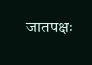जातपक्षः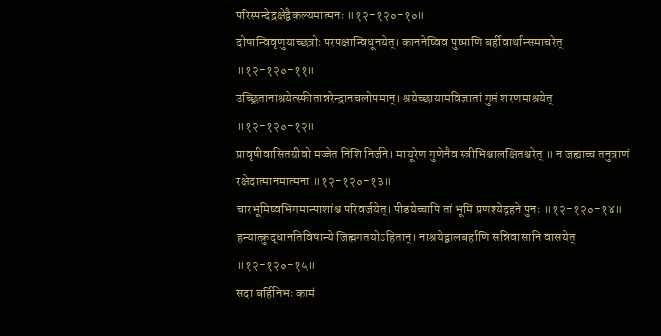परिस्पन्देद्रक्षेद्वैकल्यमात्मनः ॥१२-१२०-१०॥
दोषान्विवृणुयाच्छत्रोः परपक्षान्विधूनयेत्। काननेष्विव पुष्पाणि बर्हीवार्थान्समाचरेत् ॥१२-१२०-११॥
उच्छ्रितानाश्रयेत्स्फीतान्नरेन्द्रानचलोपमान्। श्रयेच्छायामविज्ञातां गुप्तं शरणमाश्रयेत् ॥१२-१२०-१२॥
प्रावृषीवासितग्रीवो मज्जेत निशि निर्जने। मायूरेण गुणेनैव स्त्रीभिश्चालक्षितश्चरेत् ॥ न जह्याच्च तनुत्राणं रक्षेदात्मानमात्मना ॥१२-१२०-१३॥
चारभूमिष्वभिगमान्पाशांश्च परिवर्जयेत्। पीडयेच्चापि तां भूमिं प्रणश्येद्गहने पुनः ॥१२-१२०-१४॥
हन्यात्क्रुद्धानतिविषान्ये जिह्मगतयोऽहितान्। नाश्रयेद्बालबर्हाणि सन्निवासानि वासयेत् ॥१२-१२०-१५॥
सदा बर्हिनिभः कामं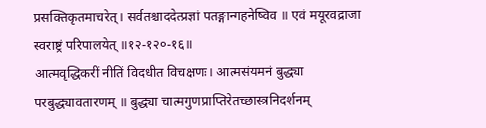प्रसक्तिकृतमाचरेत्। सर्वतश्चाददेत्प्रज्ञां पतङ्गान्गहनेष्विव ॥ एवं मयूरवद्राजा स्वराष्ट्रं परिपालयेत् ॥१२-१२०-१६॥
आत्मवृद्धिकरीं नीतिं विदधीत विचक्षणः। आत्मसंयमनं बुद्ध्या परबुद्ध्यावतारणम् ॥ बुद्ध्या चात्मगुणप्राप्तिरेतच्छास्त्रनिदर्शनम्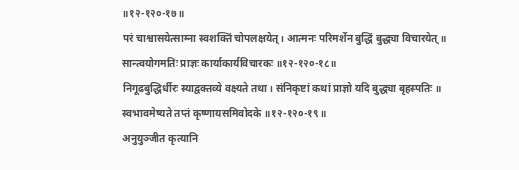॥१२-१२०-१७॥
परं चाश्वासयेत्साम्ना स्वशक्तिं चोपलक्षयेत्। आत्मनः परिमर्शेन बुद्धिं बुद्ध्या विचारयेत् ॥ सान्त्वयोगमतिः प्राज्ञः कार्याकार्यविचारकः ॥१२-१२०-१८॥
निगूढबुद्धिर्धीरः स्याद्वक्तव्ये वक्ष्यते तथा। संनिकृष्टां कथां प्राज्ञो यदि बुद्ध्या बृहस्पतिः ॥ स्वभावमेष्यते तप्तं कृष्णायसमिवोदके ॥१२-१२०-१९॥
अनुयुञ्जीत कृत्यानि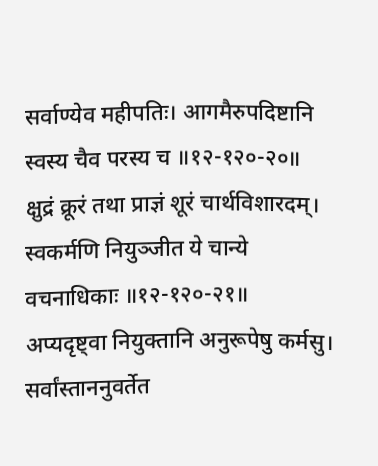सर्वाण्येव महीपतिः। आगमैरुपदिष्टानि स्वस्य चैव परस्य च ॥१२-१२०-२०॥
क्षुद्रं क्रूरं तथा प्राज्ञं शूरं चार्थविशारदम्। स्वकर्मणि नियुञ्जीत ये चान्ये वचनाधिकाः ॥१२-१२०-२१॥
अप्यदृष्ट्वा नियुक्तानि अनुरूपेषु कर्मसु। सर्वांस्ताननुवर्तेत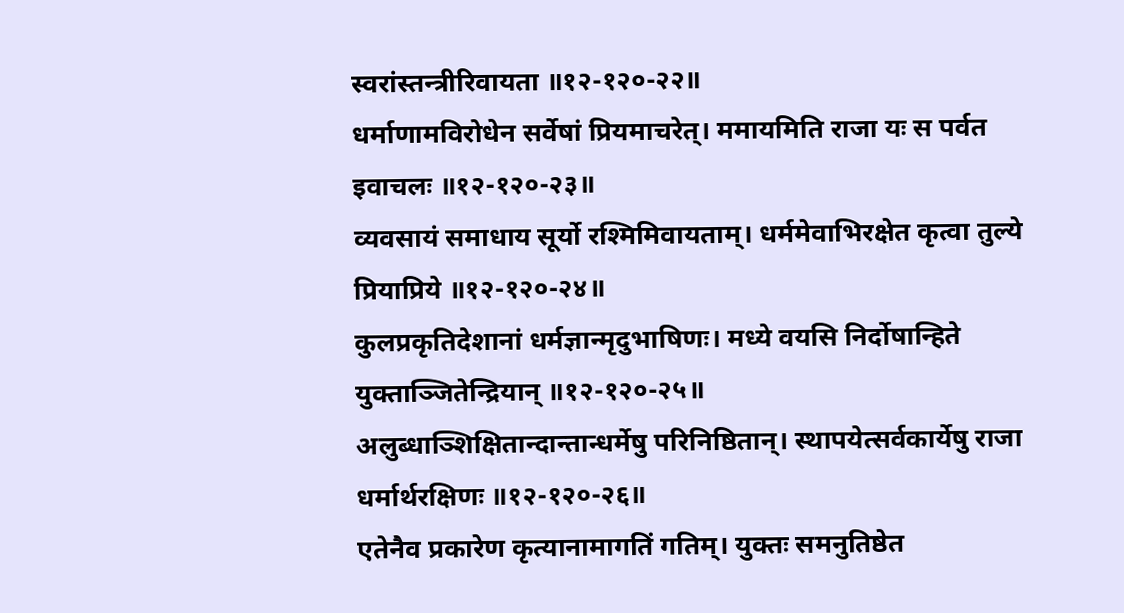स्वरांस्तन्त्रीरिवायता ॥१२-१२०-२२॥
धर्माणामविरोधेन सर्वेषां प्रियमाचरेत्। ममायमिति राजा यः स पर्वत इवाचलः ॥१२-१२०-२३॥
व्यवसायं समाधाय सूर्यो रश्मिमिवायताम्। धर्ममेवाभिरक्षेत कृत्वा तुल्ये प्रियाप्रिये ॥१२-१२०-२४॥
कुलप्रकृतिदेशानां धर्मज्ञान्मृदुभाषिणः। मध्ये वयसि निर्दोषान्हिते युक्ताञ्जितेन्द्रियान् ॥१२-१२०-२५॥
अलुब्धाञ्शिक्षितान्दान्तान्धर्मेषु परिनिष्ठितान्। स्थापयेत्सर्वकार्येषु राजा धर्मार्थरक्षिणः ॥१२-१२०-२६॥
एतेनैव प्रकारेण कृत्यानामागतिं गतिम्। युक्तः समनुतिष्ठेत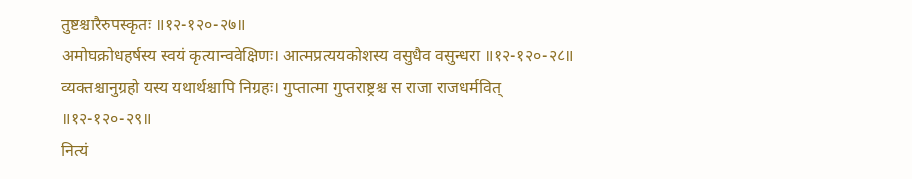तुष्टश्चारैरुपस्कृतः ॥१२-१२०-२७॥
अमोघक्रोधहर्षस्य स्वयं कृत्यान्ववेक्षिणः। आत्मप्रत्ययकोशस्य वसुधैव वसुन्धरा ॥१२-१२०-२८॥
व्यक्तश्चानुग्रहो यस्य यथार्थश्चापि निग्रहः। गुप्तात्मा गुप्तराष्ट्रश्च स राजा राजधर्मवित् ॥१२-१२०-२९॥
नित्यं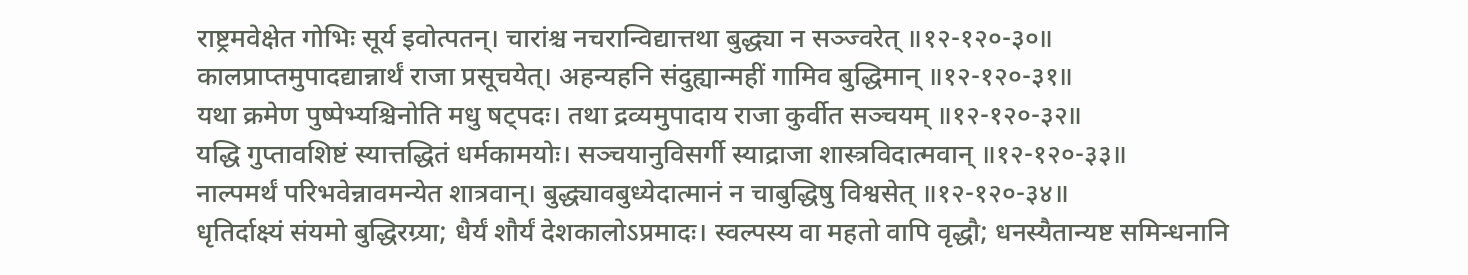राष्ट्रमवेक्षेत गोभिः सूर्य इवोत्पतन्। चारांश्च नचरान्विद्यात्तथा बुद्ध्या न सञ्ज्वरेत् ॥१२-१२०-३०॥
कालप्राप्तमुपादद्यान्नार्थं राजा प्रसूचयेत्। अहन्यहनि संदुह्यान्महीं गामिव बुद्धिमान् ॥१२-१२०-३१॥
यथा क्रमेण पुष्पेभ्यश्चिनोति मधु षट्पदः। तथा द्रव्यमुपादाय राजा कुर्वीत सञ्चयम् ॥१२-१२०-३२॥
यद्धि गुप्तावशिष्टं स्यात्तद्धितं धर्मकामयोः। सञ्चयानुविसर्गी स्याद्राजा शास्त्रविदात्मवान् ॥१२-१२०-३३॥
नाल्पमर्थं परिभवेन्नावमन्येत शात्रवान्। बुद्ध्यावबुध्येदात्मानं न चाबुद्धिषु विश्वसेत् ॥१२-१२०-३४॥
धृतिर्दाक्ष्यं संयमो बुद्धिरग्र्या; धैर्यं शौर्यं देशकालोऽप्रमादः। स्वल्पस्य वा महतो वापि वृद्धौ; धनस्यैतान्यष्ट समिन्धनानि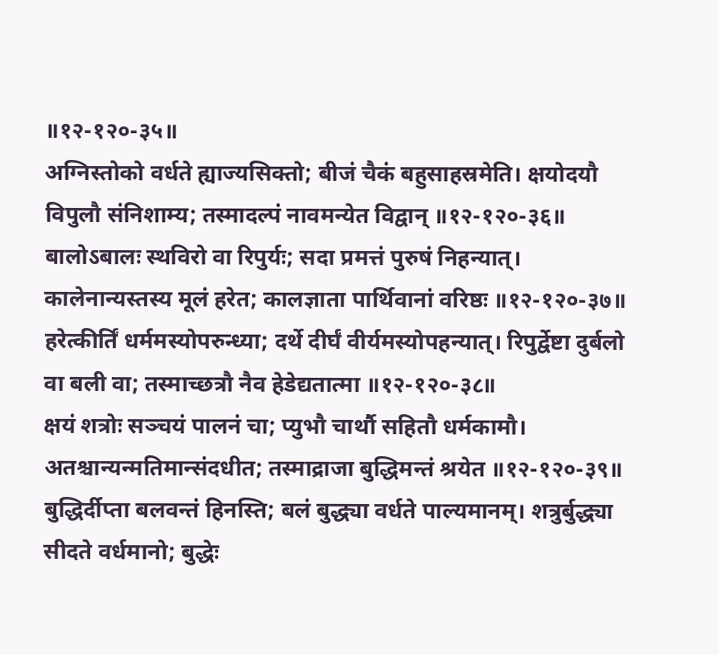॥१२-१२०-३५॥
अग्निस्तोको वर्धते ह्याज्यसिक्तो; बीजं चैकं बहुसाहस्रमेति। क्षयोदयौ विपुलौ संनिशाम्य; तस्मादल्पं नावमन्येत विद्वान् ॥१२-१२०-३६॥
बालोऽबालः स्थविरो वा रिपुर्यः; सदा प्रमत्तं पुरुषं निहन्यात्। कालेनान्यस्तस्य मूलं हरेत; कालज्ञाता पार्थिवानां वरिष्ठः ॥१२-१२०-३७॥
हरेत्कीर्तिं धर्ममस्योपरुन्ध्या; दर्थे दीर्घं वीर्यमस्योपहन्यात्। रिपुर्द्वेष्टा दुर्बलो वा बली वा; तस्माच्छत्रौ नैव हेडेद्यतात्मा ॥१२-१२०-३८॥
क्षयं शत्रोः सञ्चयं पालनं चा; प्युभौ चार्थौ सहितौ धर्मकामौ। अतश्चान्यन्मतिमान्संदधीत; तस्माद्राजा बुद्धिमन्तं श्रयेत ॥१२-१२०-३९॥
बुद्धिर्दीप्ता बलवन्तं हिनस्ति; बलं बुद्ध्या वर्धते पाल्यमानम्। शत्रुर्बुद्ध्या सीदते वर्धमानो; बुद्धेः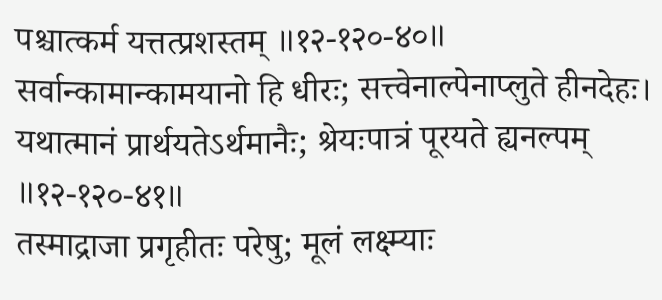पश्चात्कर्म यत्तत्प्रशस्तम् ॥१२-१२०-४०॥
सर्वान्कामान्कामयानो हि धीरः; सत्त्वेनाल्पेनाप्लुते हीनदेहः। यथात्मानं प्रार्थयतेऽर्थमानैः; श्रेयःपात्रं पूरयते ह्यनल्पम् ॥१२-१२०-४१॥
तस्माद्राजा प्रगृहीतः परेषु; मूलं लक्ष्म्याः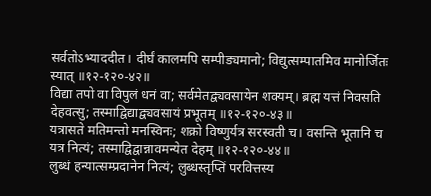सर्वतोऽभ्याददीत। दीर्घं कालमपि सम्पीड्यमानो; विद्युत्सम्पातमिव मानोर्जितः स्यात् ॥१२-१२०-४२॥
विद्या तपो वा विपुलं धनं वा; सर्वमेतद्व्यवसायेन शक्यम्। ब्रह्म यत्तं निवसति देहवत्सु; तस्माद्विद्याद्व्यवसायं प्रभूतम् ॥१२-१२०-४३॥
यत्रासते मतिमन्तो मनस्विनः; शक्रो विष्णुर्यत्र सरस्वती च। वसन्ति भूतानि च यत्र नित्यं; तस्माद्विद्वान्नावमन्येत देहम् ॥१२-१२०-४४॥
लुब्धं हन्यात्सम्प्रदानेन नित्यं; लुब्धस्तृप्तिं परवित्तस्य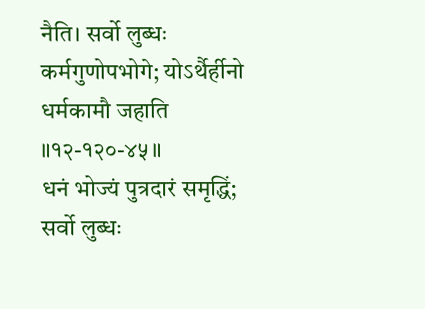नैति। सर्वो लुब्धः कर्मगुणोपभोगे; योऽर्थैर्हीनो धर्मकामौ जहाति ॥१२-१२०-४५॥
धनं भोज्यं पुत्रदारं समृद्धिं; सर्वो लुब्धः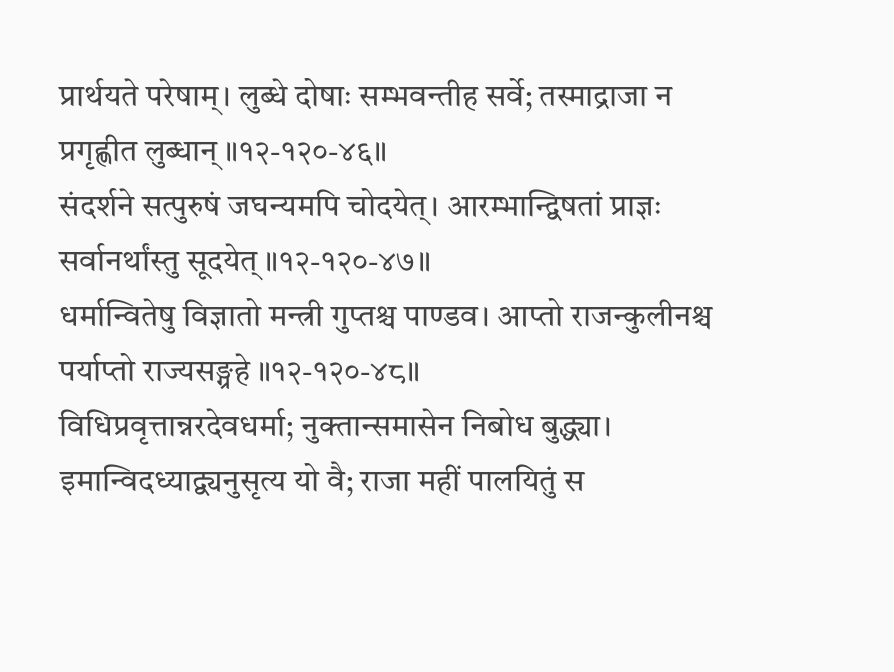प्रार्थयते परेषाम्। लुब्धे दोषाः सम्भवन्तीह सर्वे; तस्माद्राजा न प्रगृह्णीत लुब्धान् ॥१२-१२०-४६॥
संदर्शने सत्पुरुषं जघन्यमपि चोदयेत्। आरम्भान्द्विषतां प्राज्ञः सर्वानर्थांस्तु सूदयेत् ॥१२-१२०-४७॥
धर्मान्वितेषु विज्ञातो मन्त्री गुप्तश्च पाण्डव। आप्तो राजन्कुलीनश्च पर्याप्तो राज्यसङ्ग्रहे ॥१२-१२०-४८॥
विधिप्रवृत्तान्नरदेवधर्मा; नुक्तान्समासेन निबोध बुद्ध्या। इमान्विदध्याद्व्यनुसृत्य यो वै; राजा महीं पालयितुं स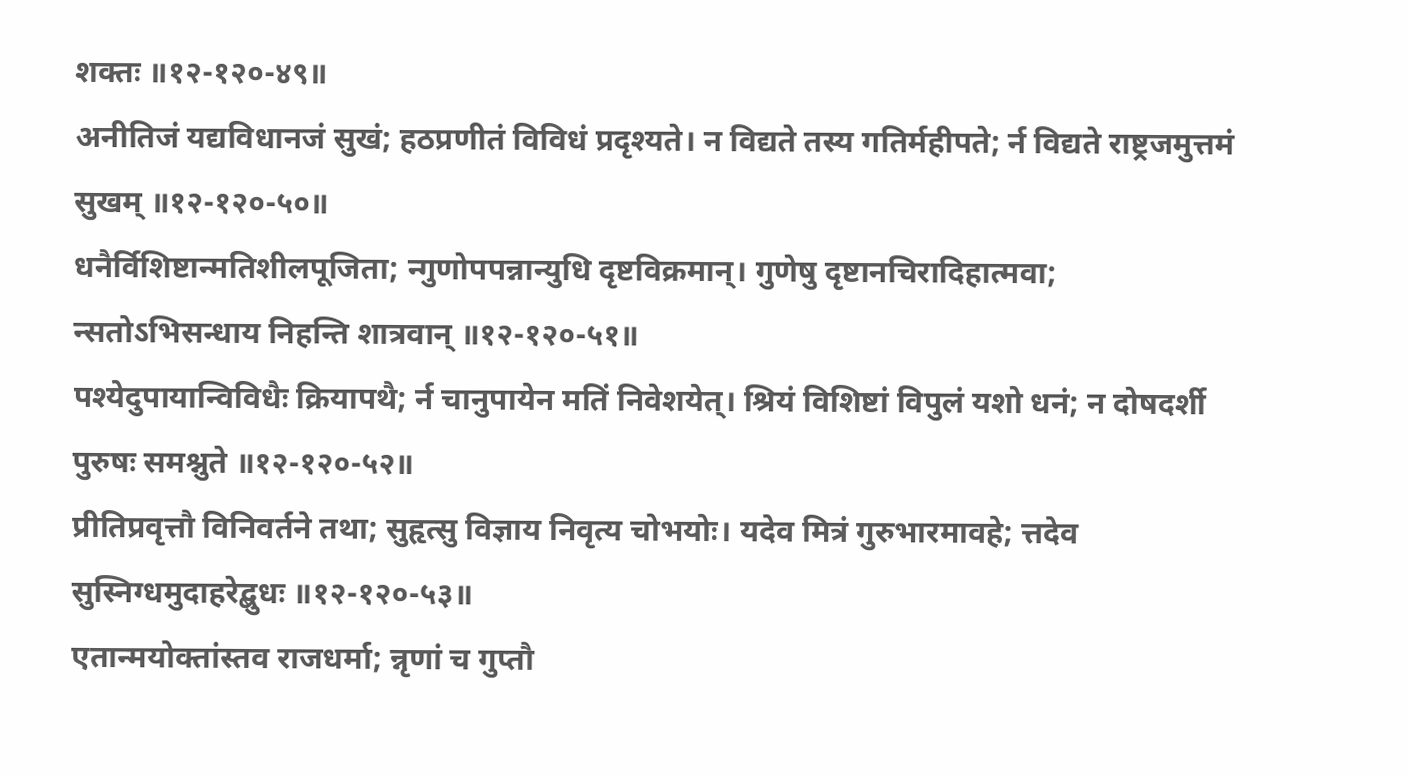शक्तः ॥१२-१२०-४९॥
अनीतिजं यद्यविधानजं सुखं; हठप्रणीतं विविधं प्रदृश्यते। न विद्यते तस्य गतिर्महीपते; र्न विद्यते राष्ट्रजमुत्तमं सुखम् ॥१२-१२०-५०॥
धनैर्विशिष्टान्मतिशीलपूजिता; न्गुणोपपन्नान्युधि दृष्टविक्रमान्। गुणेषु दृष्टानचिरादिहात्मवा; न्सतोऽभिसन्धाय निहन्ति शात्रवान् ॥१२-१२०-५१॥
पश्येदुपायान्विविधैः क्रियापथै; र्न चानुपायेन मतिं निवेशयेत्। श्रियं विशिष्टां विपुलं यशो धनं; न दोषदर्शी पुरुषः समश्नुते ॥१२-१२०-५२॥
प्रीतिप्रवृत्तौ विनिवर्तने तथा; सुहृत्सु विज्ञाय निवृत्य चोभयोः। यदेव मित्रं गुरुभारमावहे; त्तदेव सुस्निग्धमुदाहरेद्बुधः ॥१२-१२०-५३॥
एतान्मयोक्तांस्तव राजधर्मा; न्नृणां च गुप्तौ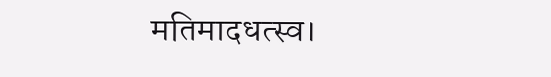मतिमादधत्स्व।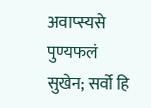अवाप्स्यसे पुण्यफलं सुखेन; सर्वो हि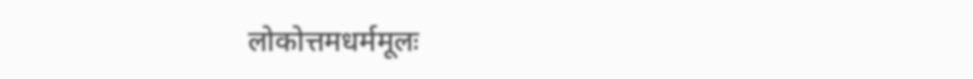लोकोत्तमधर्ममूलः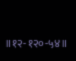॥१२-१२०-५४॥